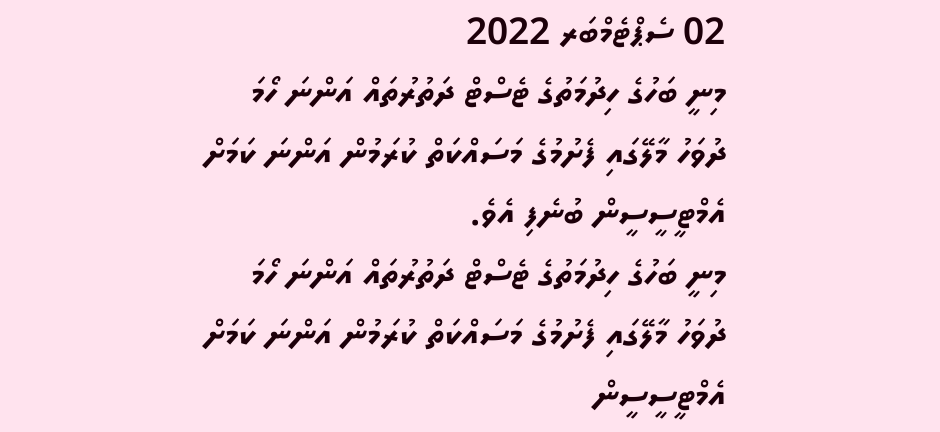02 ސެޕްޓެމްބަރ 2022
މިނީ ބަހުގެ ހިދުމަތުގެ ޓެސްޓް ދަތުރުތައް އަންނަ ހޯމަ ދުވަހު މާލޭގައި ފެށުމުގެ މަސައްކަތް ކުރަމުން އަންނަ ކަމަށް އެމްޓީސީސީން ބުނެފި އެވެ.
މިނީ ބަހުގެ ހިދުމަތުގެ ޓެސްޓް ދަތުރުތައް އަންނަ ހޯމަ ދުވަހު މާލޭގައި ފެށުމުގެ މަސައްކަތް ކުރަމުން އަންނަ ކަމަށް އެމްޓީސީސީން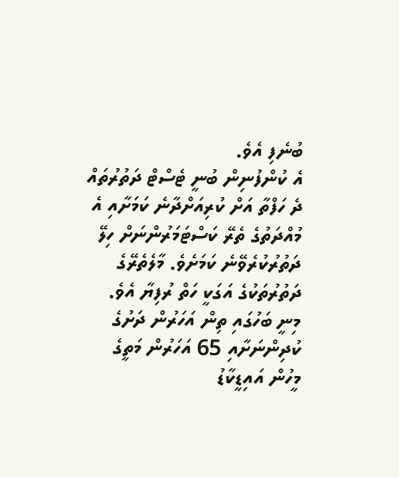ބުނެފި އެވެ.
އެ ކުންފުނިން ބުނީ ޓެސްޓް ދަތުރުތައް ދެ ހަފްތާ އަށް ކުރިއަށްދާނެ ކަމަށާއި އެ މުއްދަތުގެ ތެރޭ ކަސްޓަމަރުންނަށް ހިލޭ ދަތުރުކުރެވޭނެ ކަމަށެވެ. މާލެތެރޭގެ ދަތުރުތަކުގެ އަގަކީ ހަތް ރުފިޔާ އެވެ.
މިނީ ބަހުގައި ތިން އަހަރުން ދަށުގެ ކުދިންނަށާއި 65 އަހަރުން މަތީގެ މީހުން އައިޑީކާޑު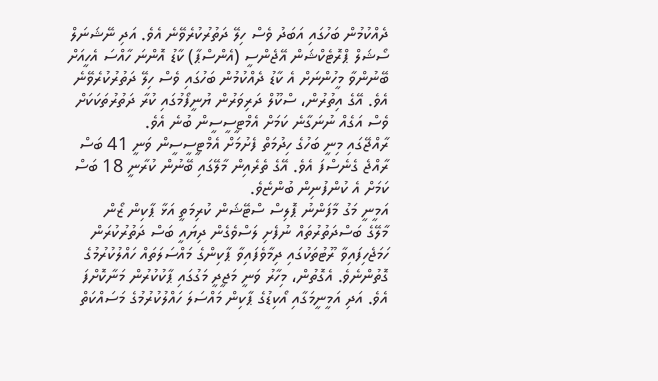ދެއްކުމުން ބަހުގައި އަބަދު ވެސް ހިލޭ ދަތުރުކުރެވޭނެ އެވެ. އަދި ނޭޝަނަލް ސޯޝަލް ޕްރޮޓެކްޝަން އޭޖެންސީ (އެންސްޕާ) ކާޑު އޮންނަ ހާއްސަ އެހީއަށް ބޭނުންވާ މީހުންނަށް އެ ކާޑު ދެއްކުމުން ބަހުގައި ވެސް ހިލޭ ދަތުރުކުރެވޭނެ އެވެ. އޭގެ އިތުރުން، ސްކޫލް ދަރިވަރުން ޔުނީފޯމުގައި ކުރާ ދަތުރުތަކަކަށް ވެސް އަގެއް ނުނަގާނެ ކަމަށް އެމްޓީސީސީން ބުނެ އެވެ.
ރާއްޖޭގައި މިނީ ބަހުގެ ހިދުމަތް ފެށުމަށް އެމްޓީސީސީން ވަނީ 41 ބަސް ރާއްޖެ ގެނެސްފަ އެވެ. އޭގެ ތެރެއިން މާލޭގައި ބޭނުން ކުރާނީ 18 ބަސް ކަމަށް އެ ކުންފުނިން ބުންޏެވެ.
އަމީނީ މަގު މާފަންނު ޕޮލިސް ސްޓޭޝަން ކުރިމަތީ އަޅާ ޕާކިން ޒޯން
މާލޭގެ ބަސްދަތުރުތައް ނުފެށި ލަސްވެގެން ދިޔައީ ބަސް ދަތުރުކުރަން ހަމަޖެހިފައިވާ ރޫޓުތަކުގައި ދިމާވެފައިވާ ޕާކިންގެ މައްސަލަތައް ހައްލުކުރުމުގެ ގޮތުންނެވެ. އެގޮތުން، މިހާރު ވަނީ މަޖީދީ މަގުގައި ޕާކުކުރުން މަނާކޮށްފަ އެވެ. އަދި އަމީނީމަގާއި އޯކިޑުގެ ޕާކިން މައްސަލަ ހައްލުކުރުމުގެ މަސައްކަތް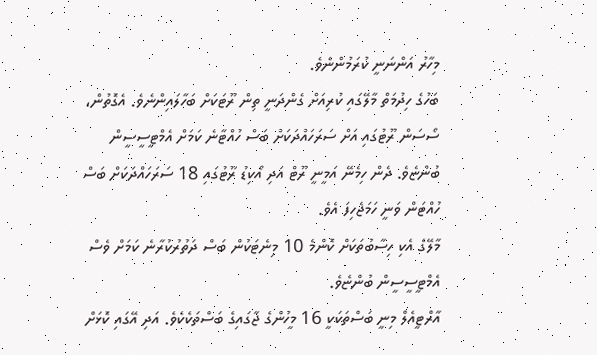މިހާރު އަންނަނީ ކުރަމުންނެވެ.
ބަހުގެ ހިދުމަތް މާލޭގައި ކުރިއަށް ގެންދަނީ ތިން ރޫޓަކަށް ބަހާލައިންނެވެ. އެގޮތުން، ސޯސަން ރޫޓުގައި އަށް ސަރަހައްދަކަށް ބަސް ހުއްޓާނެ ކަމަށް އެމްޓީސީސީން ބުންޏެވެ. ދެން ހިމެނޭ އަމީނީ ރޫޓް އަދި އޯކިޑު ރޫޓުގައި 18 ސަރަހައްދަކަށް ބަސް ހުއްޓަން ވަނީ ހަމަޖެހިފަ އެވެ.
މާލޭގެ އެކި ހިސާބުތަކަށް ކޮންމެ 10 މިނެޓަކުން ބަސް ދަތުރުކުރާނެ ކަމަށް ވެސް އެމްޓީސީސީން ބުންޏެވެ.
އާރްޓީއެލް މިނީ ބަސްތަކަކީ 16 މީހުންގެ ޖާގައިގެ ބަސްތަކެކެވެ. އަދި އޭގައި ކޮޅަށް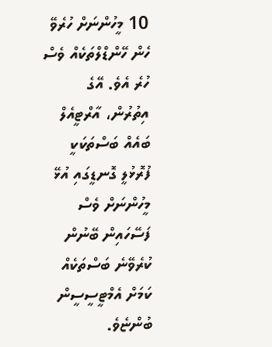10 މީހުންނަށް ހުރެވޭ ހެން ހޭންޑްލްތަކެއް ވެސް ހުރެ އެވެ. އޭގެ އިތުރުން، އާރްޓީއެލް ބައެއް ބަސްތަކަކީ ފުރޮޅުލީ ގޮނޑީގައި އުޅޭ މީހުންނަށް ވެސް ފަސޭހައިން ބޭނުން ކުރެވޭނެ ބަސްތަކެއް ކަމަށް އެމްޓީސީސީން ބުންޏެވެ.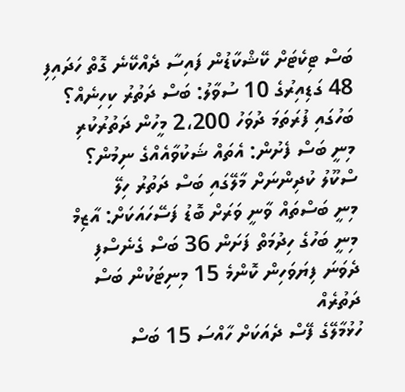ބަސް ޓިކެޓަށް ކޭޝްކާޑުން ފައިސާ ދެއްކޭނެ ގޮތް ހަދައިފި
48 ގަޑިއިރުގެ 10 ސުވާލު: ބަސް ދަތުރު ކިހިނެއް؟
ބަހުގައި ފުރަތަމަ ދުވަހު 2،200 މީހުން ދަތުރުކުރި
މިނީ ބަސް ފެށުން: އެތައް ޝަކުވާއެއްގެ ނިމުން؟
ސްކޫލު ކުދިންނަށް މާލޭގައި ބަސް ދަތުރު ހިލޭ
މިނީ ބަސްތައް ވާނީ ވަރަށް ބޮޑު ފަސޭހައަކަށް: އާޒިމް
މިނީ ބަހުގެ ހިދުމަތް ފަށަން 36 ބަސް ގެނެސްފި
ދެވަނަ ފިޔަވަހިން ކޮންމެ 15 މިނިޓަކުން ބަސް ދަތުރެއް
ހުޅުމާލޭގެ ފޭސް ދެއަކަށް ހާއްސަ 15 ބަސް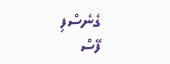ގެނެސްފި
ފޭސް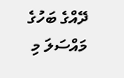ދޭއްގެ ބަހުގެ މައްސަލަ މި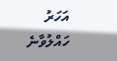އަހަރު ހައްލުވާނެ